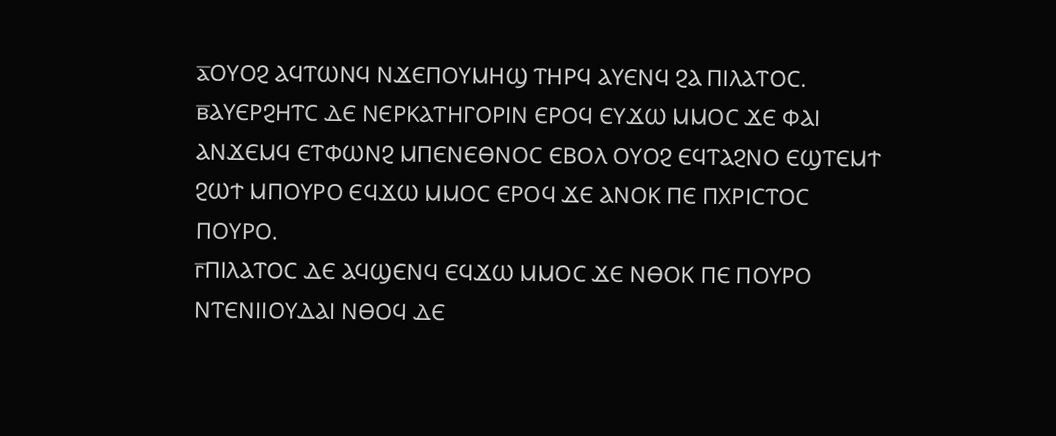ⲁ̅ⲞⲨⲞϨ ⲀϤⲦⲰⲚϤ ⲚϪⲈⲠⲞⲨⲘⲎϢ ⲦⲎⲢϤ ⲀⲨⲈⲚϤ ϨⲀ ⲠⲒⲖⲀⲦⲞⲤ.
ⲃ̅ⲀⲨⲈⲢϨⲎⲦⲤ ⲆⲈ ⲚⲈⲢⲔⲀⲦⲎⲄⲞⲢⲒⲚ ⲈⲢⲞϤ ⲈⲨϪⲰ ⲘⲘⲞⲤ ϪⲈ ⲪⲀⲒ ⲀⲚϪⲈⲘϤ ⲈⲦⲪⲰⲚϨ ⲘⲠⲈⲚⲈⲐⲚⲞⲤ ⲈⲂⲞⲖ ⲞⲨⲞϨ ⲈϤⲦⲀϨⲚⲞ ⲈϢⲦⲈⲘϮ ϨⲰϮ ⲘⲠⲞⲨⲢⲞ ⲈϤϪⲰ ⲘⲘⲞⲤ ⲈⲢⲞϤ ϪⲈ ⲀⲚⲞⲔ ⲠⲈ ⲠⲬⲢⲒⲤⲦⲞⲤ ⲠⲞⲨⲢⲞ.
ⲅ̅ⲠⲒⲖⲀⲦⲞⲤ ⲆⲈ ⲀϤϢⲈⲚϤ ⲈϤϪⲰ ⲘⲘⲞⲤ ϪⲈ ⲚⲐⲞⲔ ⲠⲈ ⲠⲞⲨⲢⲞ ⲚⲦⲈⲚⲒⲒⲞⲨⲆⲀⲒ ⲚⲐⲞϤ ⲆⲈ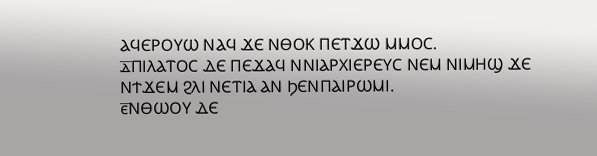ⲀϤⲈⲢⲞⲨⲰ ⲚⲀϤ ϪⲈ ⲚⲐⲞⲔ ⲠⲈⲦϪⲰ ⲘⲘⲞⲤ.
ⲇ̅ⲠⲒⲖⲀⲦⲞⲤ ⲆⲈ ⲠⲈϪⲀϤ ⲚⲚⲒⲀⲢⲬⲒⲈⲢⲈⲨⲤ ⲚⲈⲘ ⲚⲒⲘⲎϢ ϪⲈ ⲚϮϪⲈⲘ ϨⲖⲒ ⲚⲈⲦⲒⲀ ⲀⲚ ϦⲈⲚⲠⲀⲒⲢⲰⲘⲒ.
ⲉ̅ⲚⲐⲰⲞⲨ ⲆⲈ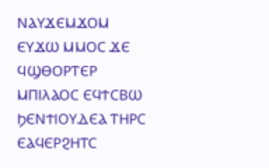ⲚⲀⲨϪⲈⲘϪⲞⲘ ⲈⲨϪⲰ ⲘⲘⲞⲤ ϪⲈ ϤϢⲐⲞⲢⲦⲈⲢ ⲘⲠⲒⲖⲀⲞⲤ ⲈϤϮⲤⲂⲰ ϦⲈⲚϮⲒⲞⲨⲆⲈⲀ ⲦⲎⲢⲤ ⲈⲀϤⲈⲢϨⲎⲦⲤ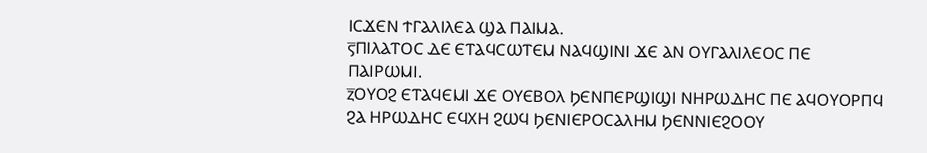ⲒⲤϪⲈⲚ ϮⲄⲀⲖⲒⲖⲈⲀ ϢⲀ ⲠⲀⲒⲘⲀ.
ⲋ̅ⲠⲒⲖⲀⲦⲞⲤ ⲆⲈ ⲈⲦⲀϤⲤⲰⲦⲈⲘ ⲚⲀϤϢⲒⲚⲒ ϪⲈ ⲀⲚ ⲞⲨⲄⲀⲖⲒⲖⲈⲞⲤ ⲠⲈ ⲠⲀⲒⲢⲰⲘⲒ.
ⲍ̅ⲞⲨⲞϨ ⲈⲦⲀϤⲈⲘⲒ ϪⲈ ⲞⲨⲈⲂⲞⲖ ϦⲈⲚⲠⲈⲢϢⲒϢⲒ ⲚⲎⲢⲰⲆⲎⲤ ⲠⲈ ⲀϤⲞⲨⲞⲢⲠϤ ϨⲀ ⲎⲢⲰⲆⲎⲤ ⲈϤⲬⲎ ϨⲰϤ ϦⲈⲚⲒⲈⲢⲞⲤⲀⲖⲎⲘ ϦⲈⲚⲚⲒⲈϨⲞⲞⲨ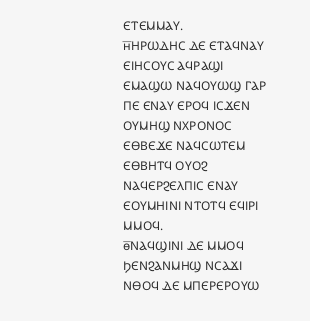ⲈⲦⲈⲘⲘⲀⲨ.
ⲏ̅ⲎⲢⲰⲆⲎⲤ ⲆⲈ ⲈⲦⲀϤⲚⲀⲨ ⲈⲒⲎⲤⲞⲨⲤ ⲀϤⲢⲀϢⲒ ⲈⲘⲀϢⲰ ⲚⲀϤⲞⲨⲰϢ ⲄⲀⲢ ⲠⲈ ⲈⲚⲀⲨ ⲈⲢⲞϤ ⲒⲤϪⲈⲚ ⲞⲨⲘⲎϢ ⲚⲬⲢⲞⲚⲞⲤ ⲈⲐⲂⲈϪⲈ ⲚⲀϤⲤⲰⲦⲈⲘ ⲈⲐⲂⲎⲦϤ ⲞⲨⲞϨ ⲚⲀϤⲈⲢϨⲈⲖⲠⲒⲤ ⲈⲚⲀⲨ ⲈⲞⲨⲘⲎⲒⲚⲒ ⲚⲦⲞⲦϤ ⲈϤⲒⲢⲒ ⲘⲘⲞϤ.
ⲑ̅ⲚⲀϤϢⲒⲚⲒ ⲆⲈ ⲘⲘⲞϤ ϦⲈⲚϨⲀⲚⲘⲎϢ ⲚⲤⲀϪⲒ ⲚⲐⲞϤ ⲆⲈ ⲘⲠⲈⲢⲈⲢⲞⲨⲰ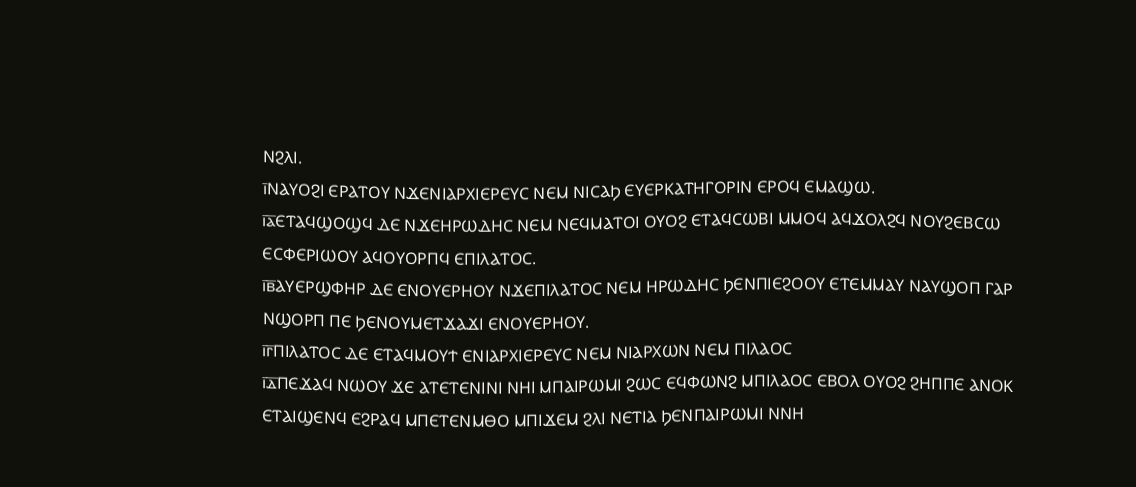ⲚϨⲖⲒ.
ⲓ̅ⲚⲀⲨⲞϨⲒ ⲈⲢⲀⲦⲞⲨ ⲚϪⲈⲚⲒⲀⲢⲬⲒⲈⲢⲈⲨⲤ ⲚⲈⲘ ⲚⲒⲤⲀϦ ⲈⲨⲈⲢⲔⲀⲦⲎⲄⲞⲢⲒⲚ ⲈⲢⲞϤ ⲈⲘⲀϢⲰ.
ⲓ̅ⲁ̅ⲈⲦⲀϤϢⲞϢϤ ⲆⲈ ⲚϪⲈⲎⲢⲰⲆⲎⲤ ⲚⲈⲘ ⲚⲈϤⲘⲀⲦⲞⲒ ⲞⲨⲞϨ ⲈⲦⲀϤⲤⲰⲂⲒ ⲘⲘⲞϤ ⲀϤϪⲞⲖϨϤ ⲚⲞⲨϨⲈⲂⲤⲰ ⲈⲤⲪⲈⲢⲒⲰⲞⲨ ⲀϤⲞⲨⲞⲢⲠϤ ⲈⲠⲒⲖⲀⲦⲞⲤ.
ⲓ̅ⲃ̅ⲀⲨⲈⲢϢⲪⲎⲢ ⲆⲈ ⲈⲚⲞⲨⲈⲢⲎⲞⲨ ⲚϪⲈⲠⲒⲖⲀⲦⲞⲤ ⲚⲈⲘ ⲎⲢⲰⲆⲎⲤ ϦⲈⲚⲠⲒⲈϨⲞⲞⲨ ⲈⲦⲈⲘⲘⲀⲨ ⲚⲀⲨϢⲞⲠ ⲄⲀⲢ ⲚϢⲞⲢⲠ ⲠⲈ ϦⲈⲚⲞⲨⲘⲈⲦϪⲀϪⲒ ⲈⲚⲞⲨⲈⲢⲎⲞⲨ.
ⲓ̅ⲅ̅ⲠⲒⲖⲀⲦⲞⲤ ⲆⲈ ⲈⲦⲀϤⲘⲞⲨϮ ⲈⲚⲒⲀⲢⲬⲒⲈⲢⲈⲨⲤ ⲚⲈⲘ ⲚⲒⲀⲢⲬⲰⲚ ⲚⲈⲘ ⲠⲒⲖⲀⲞⲤ
ⲓ̅ⲇ̅ⲠⲈϪⲀϤ ⲚⲰⲞⲨ ϪⲈ ⲀⲦⲈⲦⲈⲚⲒⲚⲒ ⲚⲎⲒ ⲘⲠⲀⲒⲢⲰⲘⲒ ϨⲰⲤ ⲈϤⲪⲰⲚϨ ⲘⲠⲒⲖⲀⲞⲤ ⲈⲂⲞⲖ ⲞⲨⲞϨ ϨⲎⲠⲠⲈ ⲀⲚⲞⲔ ⲈⲦⲀⲒϢⲈⲚϤ ⲈϨⲢⲀϤ ⲘⲠⲈⲦⲈⲚⲘⲐⲞ ⲘⲠⲒϪⲈⲘ ϨⲖⲒ ⲚⲈⲦⲒⲀ ϦⲈⲚⲠⲀⲒⲢⲰⲘⲒ ⲚⲚⲎ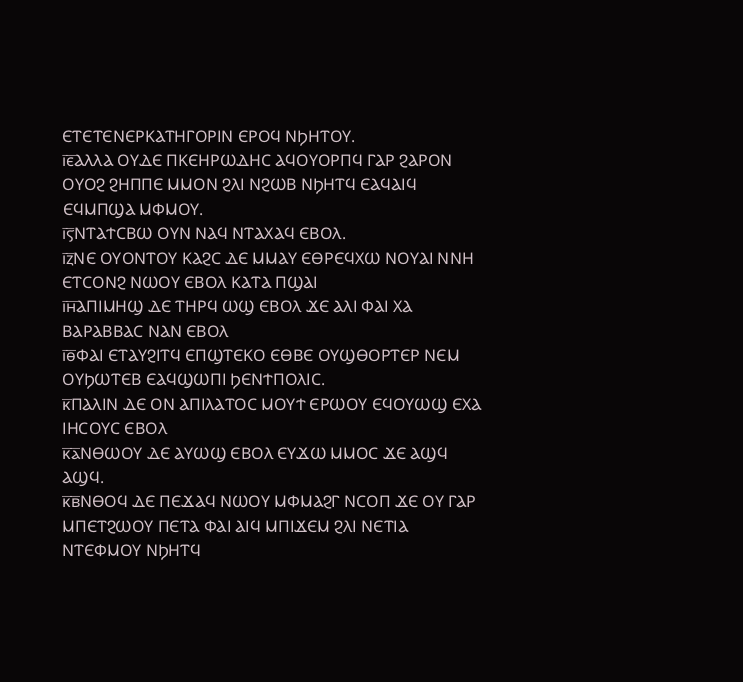ⲈⲦⲈⲦⲈⲚⲈⲢⲔⲀⲦⲎⲄⲞⲢⲒⲚ ⲈⲢⲞϤ ⲚϦⲎⲦⲞⲨ.
ⲓ̅ⲉ̅ⲀⲖⲖⲀ ⲞⲨⲆⲈ ⲠⲔⲈⲎⲢⲰⲆⲎⲤ ⲀϤⲞⲨⲞⲢⲠϤ ⲄⲀⲢ ϨⲀⲢⲞⲚ ⲞⲨⲞϨ ϨⲎⲠⲠⲈ ⲘⲘⲞⲚ ϨⲖⲒ ⲚϨⲰⲂ ⲚϦⲎⲦϤ ⲈⲀϤⲀⲒϤ ⲈϤⲘⲠϢⲀ ⲘⲪⲘⲞⲨ.
ⲓ̅ⲋ̅ⲚⲦⲀϮⲤⲂⲰ ⲞⲨⲚ ⲚⲀϤ ⲚⲦⲀⲬⲀϤ ⲈⲂⲞⲖ.
ⲓ̅ⲍ̅ⲚⲈ ⲞⲨⲞⲚⲦⲞⲨ ⲔⲀϨⲤ ⲆⲈ ⲘⲘⲀⲨ ⲈⲐⲢⲈϤⲬⲰ ⲚⲞⲨⲀⲒ ⲚⲚⲎ ⲈⲦⲤⲞⲚϨ ⲚⲰⲞⲨ ⲈⲂⲞⲖ ⲔⲀⲦⲀ ⲠϢⲀⲒ
ⲓ̅ⲏ̅ⲀⲠⲒⲘⲎϢ ⲆⲈ ⲦⲎⲢϤ ⲰϢ ⲈⲂⲞⲖ ϪⲈ ⲀⲖⲒ ⲪⲀⲒ ⲬⲀ ⲂⲀⲢⲀⲂⲂⲀⲤ ⲚⲀⲚ ⲈⲂⲞⲖ
ⲓ̅ⲑ̅ⲪⲀⲒ ⲈⲦⲀⲨϨⲒⲦϤ ⲈⲠϢⲦⲈⲔⲞ ⲈⲐⲂⲈ ⲞⲨϢⲐⲞⲢⲦⲈⲢ ⲚⲈⲘ ⲞⲨϦⲰⲦⲈⲂ ⲈⲀϤϢⲰⲠⲒ ϦⲈⲚϮⲠⲞⲖⲒⲤ.
ⲕ̅ⲠⲀⲖⲒⲚ ⲆⲈ ⲞⲚ ⲀⲠⲒⲖⲀⲦⲞⲤ ⲘⲞⲨϮ ⲈⲢⲰⲞⲨ ⲈϤⲞⲨⲰϢ ⲈⲬⲀ ⲒⲎⲤⲞⲨⲤ ⲈⲂⲞⲖ
ⲕ̅ⲁ̅ⲚⲐⲰⲞⲨ ⲆⲈ ⲀⲨⲰϢ ⲈⲂⲞⲖ ⲈⲨϪⲰ ⲘⲘⲞⲤ ϪⲈ ⲀϢϤ ⲀϢϤ.
ⲕ̅ⲃ̅ⲚⲐⲞϤ ⲆⲈ ⲠⲈϪⲀϤ ⲚⲰⲞⲨ ⲘⲪⲘⲀϨⲄ ⲚⲤⲞⲠ ϪⲈ ⲞⲨ ⲄⲀⲢ ⲘⲠⲈⲦϨⲰⲞⲨ ⲠⲈⲦⲀ ⲪⲀⲒ ⲀⲒϤ ⲘⲠⲒϪⲈⲘ ϨⲖⲒ ⲚⲈⲦⲒⲀ ⲚⲦⲈⲪⲘⲞⲨ ⲚϦⲎⲦϤ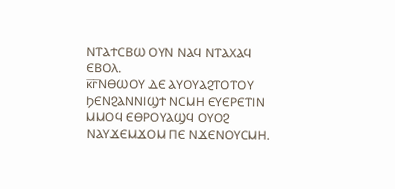ⲚⲦⲀϮⲤⲂⲰ ⲞⲨⲚ ⲚⲀϤ ⲚⲦⲀⲬⲀϤ ⲈⲂⲞⲖ.
ⲕ̅ⲅ̅ⲚⲐⲰⲞⲨ ⲆⲈ ⲀⲨⲞⲨⲀϨⲦⲞⲦⲞⲨ ϦⲈⲚϨⲀⲚⲚⲒϢϮ ⲚⲤⲘⲎ ⲈⲨⲈⲢⲈⲦⲒⲚ ⲘⲘⲞϤ ⲈⲐⲢⲞⲨⲀϢϤ ⲞⲨⲞϨ ⲚⲀⲨϪⲈⲘϪⲞⲘ ⲠⲈ ⲚϪⲈⲚⲞⲨⲤⲘⲎ.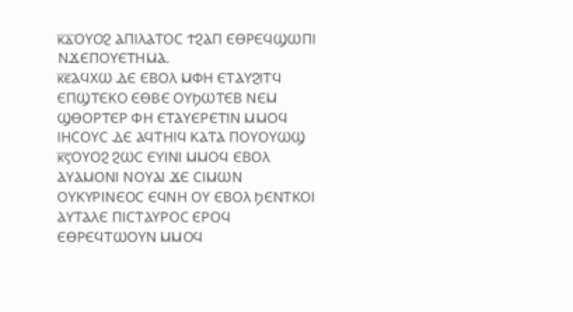ⲕ̅ⲇ̅ⲞⲨⲞϨ ⲀⲠⲒⲖⲀⲦⲞⲤ ϮϨⲀⲠ ⲈⲐⲢⲈϤϢⲰⲠⲒ ⲚϪⲈⲠⲞⲨⲈⲦⲎⲘⲀ.
ⲕ̅ⲉ̅ⲀϤⲬⲰ ⲆⲈ ⲈⲂⲞⲖ ⲘⲪⲎ ⲈⲦⲀⲨϨⲒⲦϤ ⲈⲠϢⲦⲈⲔⲞ ⲈⲐⲂⲈ ⲞⲨϦⲰⲦⲈⲂ ⲚⲈⲘ ϢⲐⲞⲢⲦⲈⲢ ⲪⲎ ⲈⲦⲀⲨⲈⲢⲈⲦⲒⲚ ⲘⲘⲞϤ ⲒⲎⲤⲞⲨⲤ ⲆⲈ ⲀϤⲦⲎⲒϤ ⲔⲀⲦⲀ ⲠⲞⲨⲞⲨⲰϢ
ⲕ̅ⲋ̅ⲞⲨⲞϨ ϨⲰⲤ ⲈⲨⲒⲚⲒ ⲘⲘⲞϤ ⲈⲂⲞⲖ ⲀⲨⲀⲘⲞⲚⲒ ⲚⲞⲨⲀⲒ ϪⲈ ⲤⲒⲘⲰⲚ ⲞⲨⲔⲨⲢⲒⲚⲈⲞⲤ ⲈϤⲚⲎ ⲞⲨ ⲈⲂⲞⲖ ϦⲈⲚⲦⲔⲞⲒ ⲀⲨⲦⲀⲖⲈ ⲠⲒⲤⲦⲀⲨⲢⲞⲤ ⲈⲢⲞϤ ⲈⲐⲢⲈϤⲦⲰⲞⲨⲚ ⲘⲘⲞϤ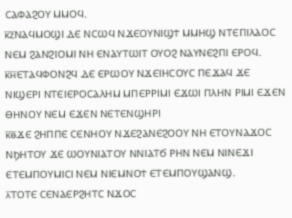ⲤⲀⲪⲀϨⲞⲨ ⲘⲘⲞϤ.
ⲕ̅ⲍ̅ⲚⲀϤⲘⲞϢⲒ ⲆⲈ ⲚⲤⲰϤ ⲚϪⲈⲞⲨⲚⲒϢϮ ⲘⲘⲎϢ ⲚⲦⲈⲠⲒⲖⲀⲞⲤ ⲚⲈⲘ ϨⲀⲚϨⲒⲞⲘⲒ ⲚⲎ ⲈⲚⲀⲨⲦⲰⲒⲦ ⲞⲨⲞϨ ⲚⲀⲨⲚⲈϨⲠⲒ ⲈⲢⲞϤ.
ⲕ̅ⲏ̅ⲈⲦⲀϤⲪⲞⲚϨϤ ⲆⲈ ⲈⲢⲰⲞⲨ ⲚϪⲈⲒⲎⲤⲞⲨⲤ ⲠⲈϪⲀϤ ϪⲈ ⲚⲒϢⲈⲢⲒ ⲚⲦⲈⲒⲈⲢⲞⲤⲀⲖⲎⲘ ⲘⲠⲈⲢⲢⲒⲘⲒ ⲈϪⲰⲒ ⲠⲖⲎⲚ ⲢⲒⲘⲒ ⲈϪⲈⲚ ⲐⲎⲚⲞⲨ ⲚⲈⲘ ⲈϪⲈⲚ ⲚⲈⲦⲈⲚϢⲎⲢⲒ
ⲕ̅ⲑ̅ϪⲈ ϨⲎⲠⲠⲈ ⲤⲈⲚⲎⲞⲨ ⲚϪⲈϨⲀⲚⲈϨⲞⲞⲨ ⲚⲎ ⲈⲦⲞⲨⲚⲀϪⲞⲤ ⲚϦⲎⲦⲞⲨ ϪⲈ ⲰⲞⲨⲚⲒⲀⲦⲞⲨ ⲚⲚⲒⲀⲦϬ ⲢⲎⲚ ⲚⲈⲘ ⲚⲒⲚⲈϪⲒ ⲈⲦⲈⲘⲠⲞⲨⲘⲒⲤⲒ ⲚⲈⲘ ⲚⲒⲈⲘⲚⲞϮ ⲈⲦⲈⲘⲠⲞⲨϢⲀⲚϢ.
ⲗ̅ⲦⲞⲦⲈ ⲤⲈⲚⲀⲈⲢϨⲎⲦⲤ ⲚϪⲞⲤ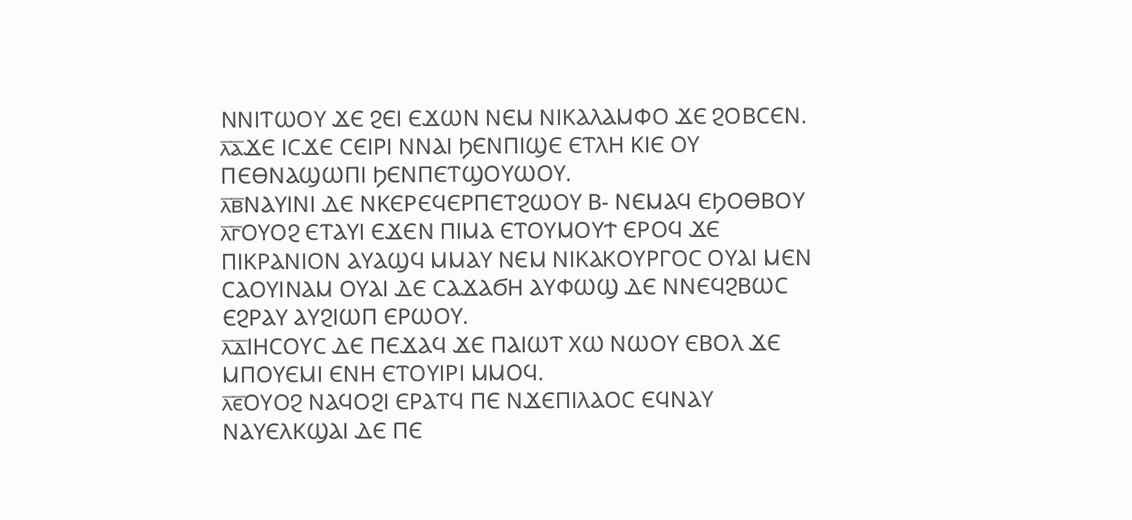ⲚⲚⲒⲦⲰⲞⲨ ϪⲈ ϨⲈⲒ ⲈϪⲰⲚ ⲚⲈⲘ ⲚⲒⲔⲀⲖⲀⲘⲪⲞ ϪⲈ ϨⲞⲂⲤⲈⲚ.
ⲗ̅ⲁ̅ϪⲈ ⲒⲤϪⲈ ⲤⲈⲒⲢⲒ ⲚⲚⲀⲒ ϦⲈⲚⲠⲒϢⲈ ⲈⲦⲖⲎ ⲔⲒⲈ ⲞⲨ ⲠⲈⲐⲚⲀϢⲰⲠⲒ ϦⲈⲚⲠⲈⲦϢⲞⲨⲰⲞⲨ.
ⲗ̅ⲃ̅ⲚⲀⲨⲒⲚⲒ ⲆⲈ ⲚⲔⲈⲢⲈϤⲈⲢⲠⲈⲦϨⲰⲞⲨ Ⲃ- ⲚⲈⲘⲀϤ ⲈϦⲞⲐⲂⲞⲨ
ⲗ̅ⲅ̅ⲞⲨⲞϨ ⲈⲦⲀⲨⲒ ⲈϪⲈⲚ ⲠⲒⲘⲀ ⲈⲦⲞⲨⲘⲞⲨϮ ⲈⲢⲞϤ ϪⲈ ⲠⲒⲔⲢⲀⲚⲒⲞⲚ ⲀⲨⲀϢϤ ⲘⲘⲀⲨ ⲚⲈⲘ ⲚⲒⲔⲀⲔⲞⲨⲢⲄⲞⲤ ⲞⲨⲀⲒ ⲘⲈⲚ ⲤⲀⲞⲨⲒⲚⲀⲘ ⲞⲨⲀⲒ ⲆⲈ ⲤⲀϪⲀϬⲎ ⲀⲨⲪⲰϢ ⲆⲈ ⲚⲚⲈϤϨⲂⲰⲤ ⲈϨⲢⲀⲨ ⲀⲨϨⲒⲰⲠ ⲈⲢⲰⲞⲨ.
ⲗ̅ⲇ̅ⲒⲎⲤⲞⲨⲤ ⲆⲈ ⲠⲈϪⲀϤ ϪⲈ ⲠⲀⲒⲰⲦ ⲬⲰ ⲚⲰⲞⲨ ⲈⲂⲞⲖ ϪⲈ ⲘⲠⲞⲨⲈⲘⲒ ⲈⲚⲎ ⲈⲦⲞⲨⲒⲢⲒ ⲘⲘⲞϤ.
ⲗ̅ⲉ̅ⲞⲨⲞϨ ⲚⲀϤⲞϨⲒ ⲈⲢⲀⲦϤ ⲠⲈ ⲚϪⲈⲠⲒⲖⲀⲞⲤ ⲈϤⲚⲀⲨ ⲚⲀⲨⲈⲖⲔϢⲀⲒ ⲆⲈ ⲠⲈ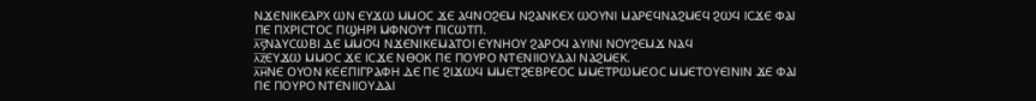ⲚϪⲈⲚⲒⲔⲈⲀⲢⲬ ⲰⲚ ⲈⲨϪⲰ ⲘⲘⲞⲤ ϪⲈ ⲀϤⲚⲞϨⲈⲘ ⲚϨⲀⲚⲔⲈⲬ ⲰⲞⲨⲚⲒ ⲘⲀⲢⲈϤⲚⲀϨⲘⲈϤ ϨⲰϤ ⲒⲤϪⲈ ⲪⲀⲒ ⲠⲈ ⲠⲬⲢⲒⲤⲦⲞⲤ ⲠϢⲎⲢⲒ ⲘⲪⲚⲞⲨϮ ⲠⲒⲤⲰⲦⲠ.
ⲗ̅ⲋ̅ⲚⲀⲨⲤⲰⲂⲒ ⲆⲈ ⲘⲘⲞϤ ⲚϪⲈⲚⲒⲔⲈⲘⲀⲦⲞⲒ ⲈⲨⲚⲎⲞⲨ ϨⲀⲢⲞϤ ⲀⲨⲒⲚⲒ ⲚⲞⲨϨⲈⲘϪ ⲚⲀϤ
ⲗ̅ⲍ̅ⲈⲨϪⲰ ⲘⲘⲞⲤ ϪⲈ ⲒⲤϪⲈ ⲚⲐⲞⲔ ⲠⲈ ⲠⲞⲨⲢⲞ ⲚⲦⲈⲚⲒⲒⲞⲨⲆⲀⲒ ⲚⲀϨⲘⲈⲔ.
ⲗ̅ⲏ̅ⲚⲈ ⲞⲨⲞⲚ ⲔⲈⲈⲠⲒⲄⲢⲀⲪⲎ ⲆⲈ ⲠⲈ ϨⲒϪⲰϤ ⲘⲘⲈⲦϨⲈⲂⲢⲈⲞⲤ ⲘⲘⲈⲦⲢⲰⲘⲈⲞⲤ ⲘⲘⲈⲦⲞⲨⲈⲒⲚⲒⲚ ϪⲈ ⲪⲀⲒ ⲠⲈ ⲠⲞⲨⲢⲞ ⲚⲦⲈⲚⲒⲒⲞⲨⲆⲀⲒ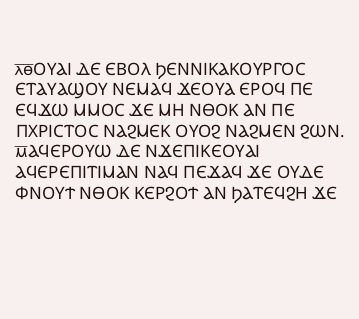ⲗ̅ⲑ̅ⲞⲨⲀⲒ ⲆⲈ ⲈⲂⲞⲖ ϦⲈⲚⲚⲒⲔⲀⲔⲞⲨⲢⲄⲞⲤ ⲈⲦⲀⲨⲀϢⲞⲨ ⲚⲈⲘⲀϤ ϪⲈⲞⲨⲀ ⲈⲢⲞϤ ⲠⲈ ⲈϤϪⲰ ⲘⲘⲞⲤ ϪⲈ ⲘⲎ ⲚⲐⲞⲔ ⲀⲚ ⲠⲈ ⲠⲬⲢⲒⲤⲦⲞⲤ ⲚⲀϨⲘⲈⲔ ⲞⲨⲞϨ ⲚⲀϨⲘⲈⲚ ϨⲰⲚ.
ⲙ̅ⲀϤⲈⲢⲞⲨⲰ ⲆⲈ ⲚϪⲈⲠⲒⲔⲈⲞⲨⲀⲒ ⲀϤⲈⲢⲈⲠⲒⲦⲒⲘⲀⲚ ⲚⲀϤ ⲠⲈϪⲀϤ ϪⲈ ⲞⲨⲆⲈ ⲪⲚⲞⲨϮ ⲚⲐⲞⲔ ⲔⲈⲢϨⲞϮ ⲀⲚ ϦⲀⲦⲈϤϨⲎ ϪⲈ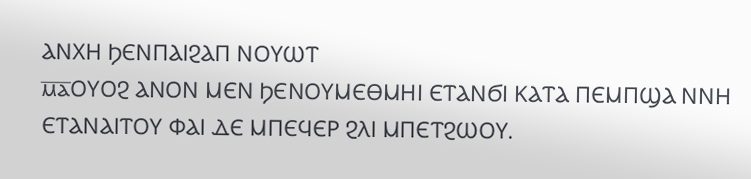ⲀⲚⲬⲎ ϦⲈⲚⲠⲀⲒϨⲀⲠ ⲚⲞⲨⲰⲦ
ⲙ̅ⲁ̅ⲞⲨⲞϨ ⲀⲚⲞⲚ ⲘⲈⲚ ϦⲈⲚⲞⲨⲘⲈⲐⲘⲎⲒ ⲈⲦⲀⲚϬⲒ ⲔⲀⲦⲀ ⲠⲈⲘⲠϢⲀ ⲚⲚⲎ ⲈⲦⲀⲚⲀⲒⲦⲞⲨ ⲪⲀⲒ ⲆⲈ ⲘⲠⲈϤⲈⲢ ϨⲖⲒ ⲘⲠⲈⲦϨⲰⲞⲨ.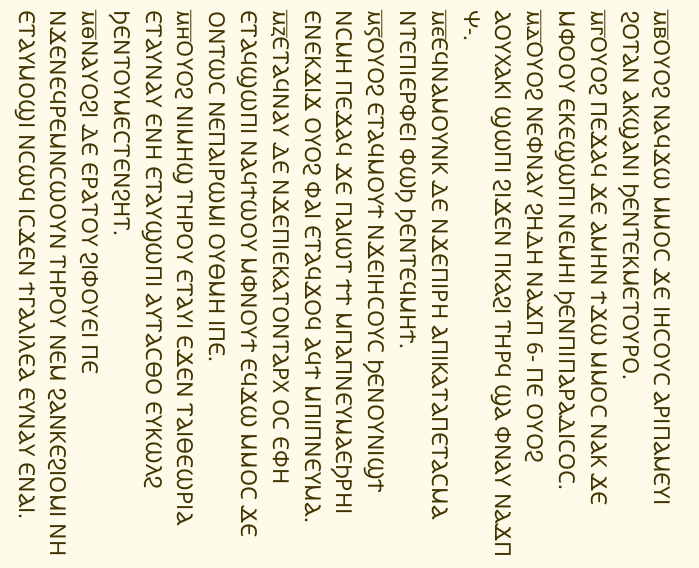ⲙ̅ⲃ̅ⲞⲨⲞϨ ⲚⲀϤϪⲰ ⲘⲘⲞⲤ ϪⲈ ⲒⲎⲤⲞⲨⲤ ⲀⲢⲒⲠⲀⲘⲈⲨⲒ ϨⲞⲦⲀⲚ ⲀⲔϢⲀⲚⲒ ϦⲈⲚⲦⲈⲔⲘⲈⲦⲞⲨⲢⲞ.
ⲙ̅ⲅ̅ⲞⲨⲞϨ ⲠⲈϪⲀϤ ϪⲈ ⲀⲘⲎⲚ ϮϪⲰ ⲘⲘⲞⲤ ⲚⲀⲔ ϪⲈ ⲘⲪⲞⲞⲨ ⲈⲔⲈϢⲰⲠⲒ ⲚⲈⲘⲎⲒ ϦⲈⲚⲠⲒⲠⲀⲢⲀⲆⲒⲤⲞⲤ.
ⲙ̅ⲇ̅ⲞⲨⲞϨ ⲚⲈⲪⲚⲀⲨ ϨⲎⲆⲎ ⲚⲀϪⲠ 6- ⲠⲈ ⲞⲨⲞϨ ⲀⲞⲨⲬⲀⲔⲒ ϢⲰⲠⲒ ϨⲒϪⲈⲚ ⲠⲔⲀϨⲒ ⲦⲎⲢϤ ϢⲀ ⲪⲚⲀⲨ ⲚⲀϪⲠ Ⲯ-.
ⲙ̅ⲉ̅ⲈϤⲚⲀⲘⲞⲨⲚⲔ ⲆⲈ ⲚϪⲈⲠⲒⲢⲎ ⲀⲠⲒⲔⲀⲦⲀⲠⲈⲦⲀⲤⲘⲀ ⲚⲦⲈⲠⲒⲈⲢⲪⲈⲒ ⲪⲰϦ ϦⲈⲚⲦⲈϤⲘⲎϮ.
ⲙ̅ⲋ̅ⲞⲨⲞϨ ⲈⲦⲀϤⲘⲞⲨϮ ⲚϪⲈⲒⲎⲤⲞⲨⲤ ϦⲈⲚⲞⲨⲚⲒϢϮ ⲚⲤⲘⲎ ⲠⲈϪⲀϤ ϪⲈ ⲠⲀⲒⲰⲦ ϮϮ ⲘⲠⲀⲠⲚⲈⲨⲘⲀⲈϦⲢⲎⲒ ⲈⲚⲈⲔϪⲒϪ ⲞⲨⲞϨ ⲪⲀⲒ ⲈⲦⲀϤϪⲞϤ ⲀϤϮ ⲘⲠⲒⲠⲚⲈⲨⲘⲀ.
ⲙ̅ⲍ̅ⲈⲦⲀϤⲚⲀⲨ ⲆⲈ ⲚϪⲈⲠⲒⲈⲔⲀⲦⲞⲚⲦⲀⲢⲬ ⲞⲤ ⲈⲪⲎ ⲈⲦⲀϤϢⲰⲠⲒ ⲚⲀϤϮⲰⲞⲨ ⲘⲪⲚⲞⲨϮ ⲈϤϪⲰ ⲘⲘⲞⲤ ϪⲈ ⲞⲚⲦⲰⲤ ⲚⲈⲠⲀⲒⲢⲰⲘⲒ ⲞⲨⲐⲘⲎ ⲒⲠⲈ.
ⲙ̅ⲏ̅ⲞⲨⲞϨ ⲚⲒⲘⲎϢ ⲦⲎⲢⲞⲨ ⲈⲦⲀⲨⲒ ⲈϪⲈⲚ ⲦⲀⲒⲐⲈⲰⲢⲒⲀ ⲈⲦⲀⲨⲚⲀⲨ ⲈⲚⲎ ⲈⲦⲀⲨϢⲰⲠⲒ ⲀⲨⲦⲀⲤⲐⲞ ⲈⲨⲔⲰⲖϨ ϦⲈⲚⲦⲞⲨⲘⲈⲤⲦⲈⲚϨⲎⲦ.
ⲙ̅ⲑ̅ⲚⲀⲨⲞϨⲒ ⲆⲈ ⲈⲢⲀⲦⲞⲨ ϨⲒⲪⲞⲨⲈⲒ ⲠⲈ ⲚϪⲈⲚⲈϤⲢⲈⲘⲚⲤⲰⲞⲨⲚ ⲦⲎⲢⲞⲨ ⲚⲈⲘ ϨⲀⲚⲔⲈϨⲒⲞⲘⲒ ⲚⲎ ⲈⲦⲀⲨⲘⲞϢⲒ ⲚⲤⲰϤ ⲒⲤϪⲈⲚ ϮⲄⲀⲖⲒⲖⲈⲀ ⲈⲨⲚⲀⲨ ⲈⲚⲀⲒ.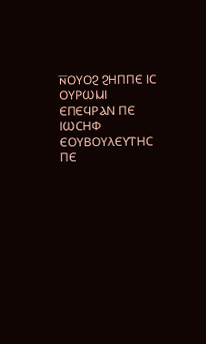ⲛ̅ⲞⲨⲞϨ ϨⲎⲠⲠⲈ ⲒⲤ ⲞⲨⲢⲰⲘⲒ ⲈⲠⲈϤⲢⲀⲚ ⲠⲈ ⲒⲰⲤⲎⲪ ⲈⲞⲨⲂⲞⲨⲖⲈⲨⲦⲎⲤ ⲠⲈ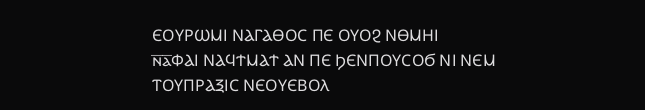ⲈⲞⲨⲢⲰⲘⲒ ⲚⲀⲄⲀⲐⲞⲤ ⲠⲈ ⲞⲨⲞϨ ⲚⲐⲘⲎⲒ
ⲛ̅ⲁ̅ⲪⲀⲒ ⲚⲀϤϮⲘⲀϮ ⲀⲚ ⲠⲈ ϦⲈⲚⲠⲞⲨⲤⲞϬ ⲚⲒ ⲚⲈⲘ ⲦⲞⲨⲠⲢⲀⲜⲒⲤ ⲚⲈⲞⲨⲈⲂⲞⲖ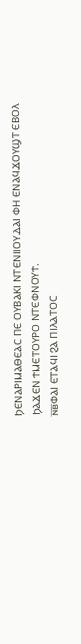ϦⲈⲚⲀⲢⲒⲘⲀⲐⲈⲀⲤ ⲠⲈ ⲞⲨⲂⲀⲔⲒ ⲚⲦⲈⲚⲒⲒⲞⲨⲆⲀⲒ ⲪⲎ ⲈⲚⲀϤϪⲞⲨϢⲦ ⲈⲂⲞⲖ ϦⲀϪⲈⲚ ϮⲘⲈⲦⲞⲨⲢⲞ ⲚⲦⲈⲪⲚⲞⲨϮ.
ⲛ̅ⲃ̅ⲪⲀⲒ ⲈⲦⲀϤⲒ ϨⲀ ⲠⲒⲖⲀⲦⲞⲤ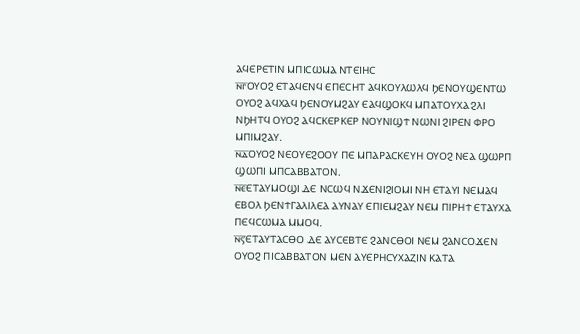ⲀϤⲈⲢⲈⲦⲒⲚ ⲘⲠⲒⲤⲰⲘⲀ ⲚⲦⲈⲒⲎⲤ
ⲛ̅ⲅ̅ⲞⲨⲞϨ ⲈⲦⲀϤⲈⲚϤ ⲈⲠⲈⲤⲎⲦ ⲀϤⲔⲞⲨⲖⲰⲖϤ ϦⲈⲚⲞⲨϢⲈⲚⲦⲰ ⲞⲨⲞϨ ⲀϤⲬⲀϤ ϦⲈⲚⲞⲨⲘϨⲀⲨ ⲈⲀϤϢⲞⲔϤ ⲘⲠⲀⲦⲞⲨⲬⲀ ϨⲖⲒ ⲚϦⲎⲦϤ ⲞⲨⲞϨ ⲀϤⲤⲔⲈⲢⲔⲈⲢ ⲚⲞⲨⲚⲒϢϮ ⲚⲰⲚⲒ ϨⲒⲢⲈⲚ ⲪⲢⲞ ⲘⲠⲒⲘϨⲀⲨ.
ⲛ̅ⲇ̅ⲞⲨⲞϨ ⲚⲈⲞⲨⲈϨⲞⲞⲨ ⲠⲈ ⲘⲠⲀⲢⲀⲤⲔⲈⲨⲎ ⲞⲨⲞϨ ⲚⲈⲀ ϢⲰⲢⲠ ϢⲰⲠⲒ ⲘⲠⲤⲀⲂⲂⲀⲦⲞⲚ.
ⲛ̅ⲉ̅ⲈⲦⲀⲨⲘⲞϢⲒ ⲆⲈ ⲚⲤⲰϤ ⲚϪⲈⲚⲒϨⲒⲞⲘⲒ ⲚⲎ ⲈⲦⲀⲨⲒ ⲚⲈⲘⲀϤ ⲈⲂⲞⲖ ϦⲈⲚϮⲄⲀⲖⲒⲖⲈⲀ ⲀⲨⲚⲀⲨ ⲈⲠⲒⲈⲘϨⲀⲨ ⲚⲈⲘ ⲠⲒⲢⲎϮ ⲈⲦⲀⲨⲬⲀ ⲠⲈϤⲤⲰⲘⲀ ⲘⲘⲞϤ.
ⲛ̅ⲋ̅ⲈⲦⲀⲨⲦⲀⲤⲐⲞ ⲆⲈ ⲀⲨⲤⲈⲂⲦⲈ ϨⲀⲚⲤⲐⲞⲒ ⲚⲈⲘ ϨⲀⲚⲤⲞϪⲈⲚ ⲞⲨⲞϨ ⲠⲒⲤⲀⲂⲂⲀⲦⲞⲚ ⲘⲈⲚ ⲀⲨⲈⲢⲎⲤⲨⲬⲀⲌⲒⲚ ⲔⲀⲦⲀ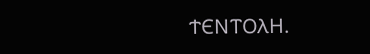ϮⲈⲚⲦⲞⲖⲎ.